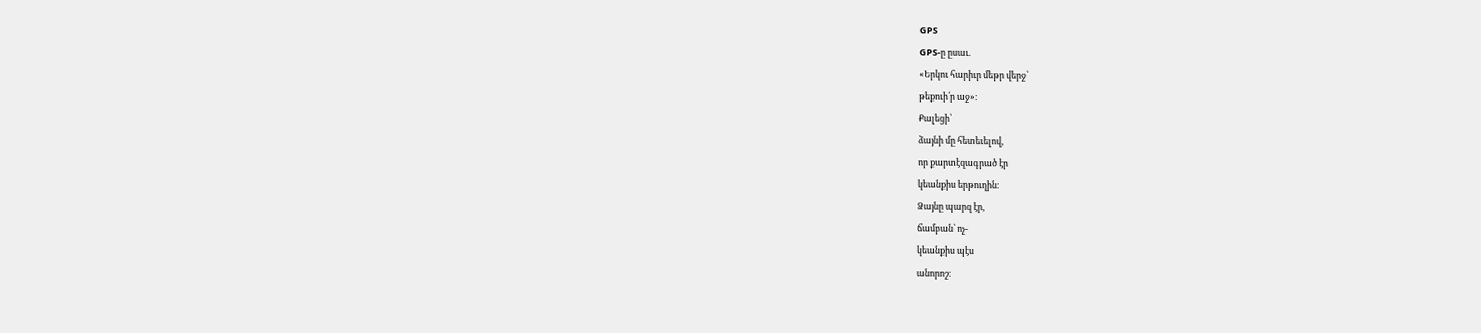GPS
GPS-ը ըսաւ.
«Երկու հարիւր մեթր վերջ՝
թեքուի՛ր աջ»։
Քալեցի՝
ձայնի մը հետեւելով,
որ քարտէզագրած էր
կեանքիս երթուղին։
Ձայնը պարզ էր,
ճամբան՝ ոչ-
կեանքիս պէս
անորոշ։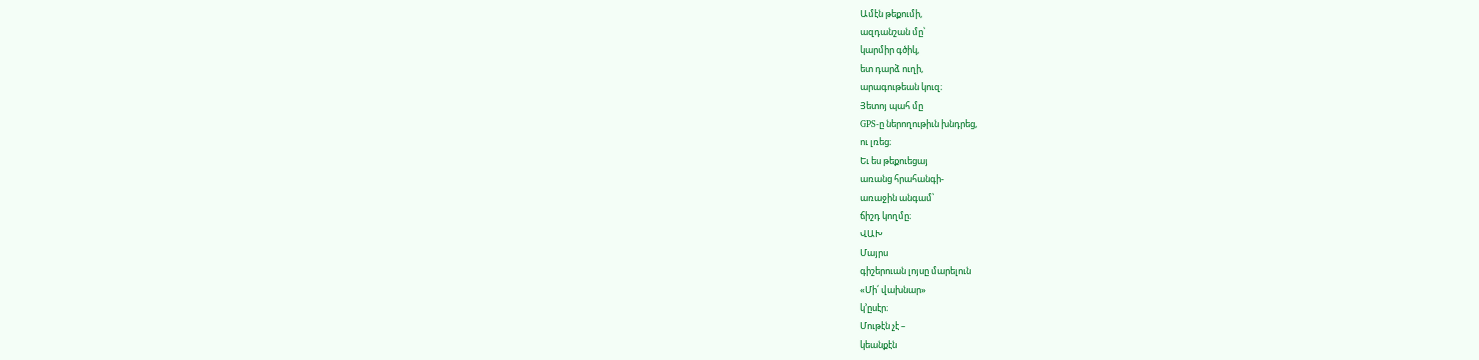Ամէն թեքումի,
ազդանշան մը՝
կարմիր գծիկ,
ետ դարձ ուղի,
արագութեան կուզ։
Յետոյ պահ մը
GPS-ը ներողութիւն խնդրեց,
ու լռեց։
Եւ ես թեքուեցայ
առանց հրահանգի-
առաջին անգամ՝
ճիշդ կողմը։
ՎԱԽ
Մայրս
գիշերուան լոյսը մարելուն
«Մի՛ վախնար»
կ’ըսէր։
Մութէն չէ –
կեանքէն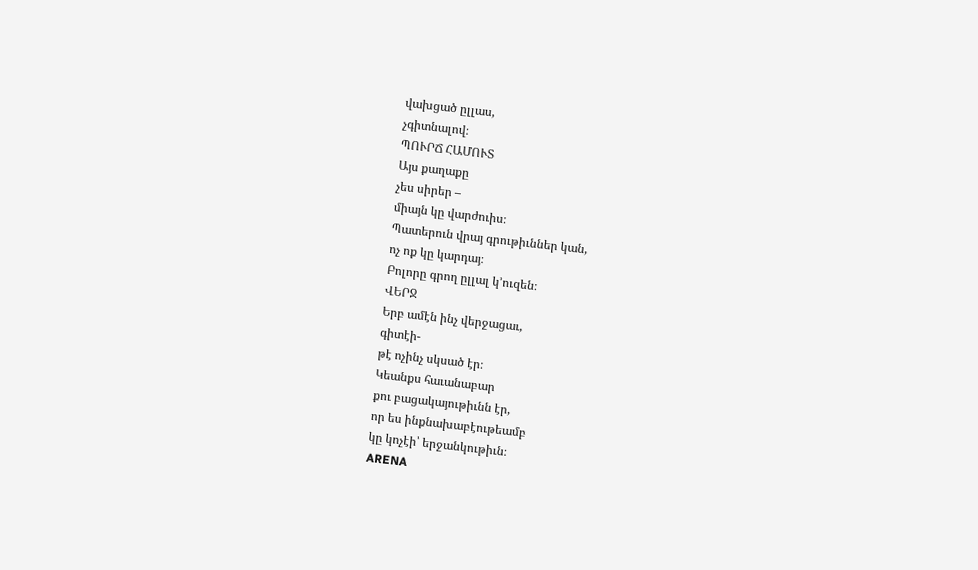վախցած ըլլաս,
չգիտնալով։
ՊՈՒՐՃ ՀԱՄՈՒՏ
Այս քաղաքը
չես սիրեր –
միայն կը վարժուիս։
Պատերուն վրայ գրութիւններ կան,
ոչ ոք կը կարդայ։
Բոլորը գրող ըլլալ կ’ուզեն։
ՎԵՐՋ
Երբ ամէն ինչ վերջացաւ,
գիտէի-
թէ ոչինչ սկսած էր։
Կեանքս հաւանաբար
քու բացակայութիւնն էր,
որ ես ինքնախաբէութեամբ
կը կոչէի՝ երջանկութիւն։
ARENA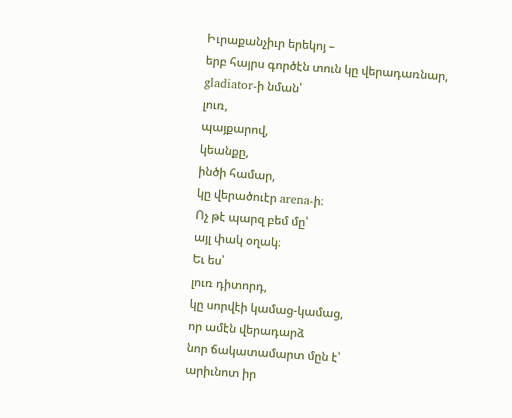Իւրաքանչիւր երեկոյ –
երբ հայրս գործէն տուն կը վերադառնար,
gladiator-ի նման՝
լուռ,
պայքարով,
կեանքը,
ինծի համար,
կը վերածուէր arena-ի։
Ոչ թէ պարզ բեմ մը՝
այլ փակ օղակ։
Եւ ես՝
լուռ դիտորդ,
կը սորվէի կամաց-կամաց,
որ ամէն վերադարձ
նոր ճակատամարտ մըն է՝
արիւնոտ իր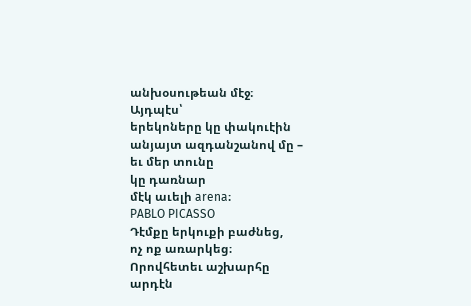անխօսութեան մէջ։
Այդպէս՝
երեկոները կը փակուէին
անյայտ ազդանշանով մը –
եւ մեր տունը
կը դառնար
մէկ աւելի arena։
PABLO PICASSO
Դէմքը երկուքի բաժնեց,
ոչ ոք առարկեց։
Որովհետեւ աշխարհը
արդէն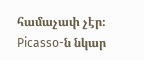համաչափ չէր։
Picasso-ն նկար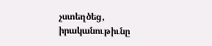չստեղծեց,
իրականութիւնը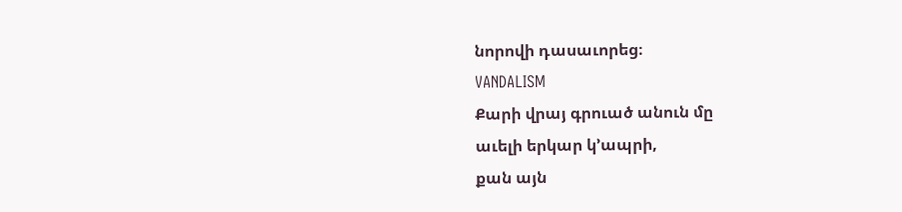նորովի դասաւորեց։
VANDALISM
Քարի վրայ գրուած անուն մը
աւելի երկար կ’ապրի,
քան այն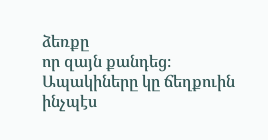ձեռքը
որ զայն քանդեց։
Ապակիները կը ճեղքուին
ինչպէս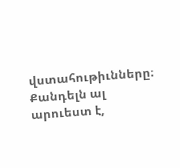վստահութիւնները։
Քանդելն ալ արուեստ է,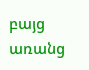բայց առանց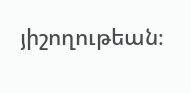յիշողութեան։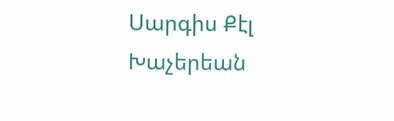Սարգիս Քէլ Խաչերեան